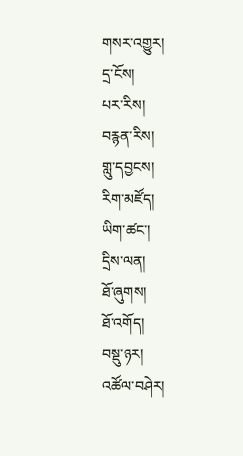གསར་འགྱུར།
དྲ་ངོས།
པར་རིས།
བརྙན་རིས།
གླུ་དབྱངས།
རིག་མཛོད།
ཡིག་ཚང་།
དྲིས་ལན།
ཐོ་ཞུགས།
ཐོ་འགོད།
བསྡུ་ཉར།
འཚོལ་བཤེར།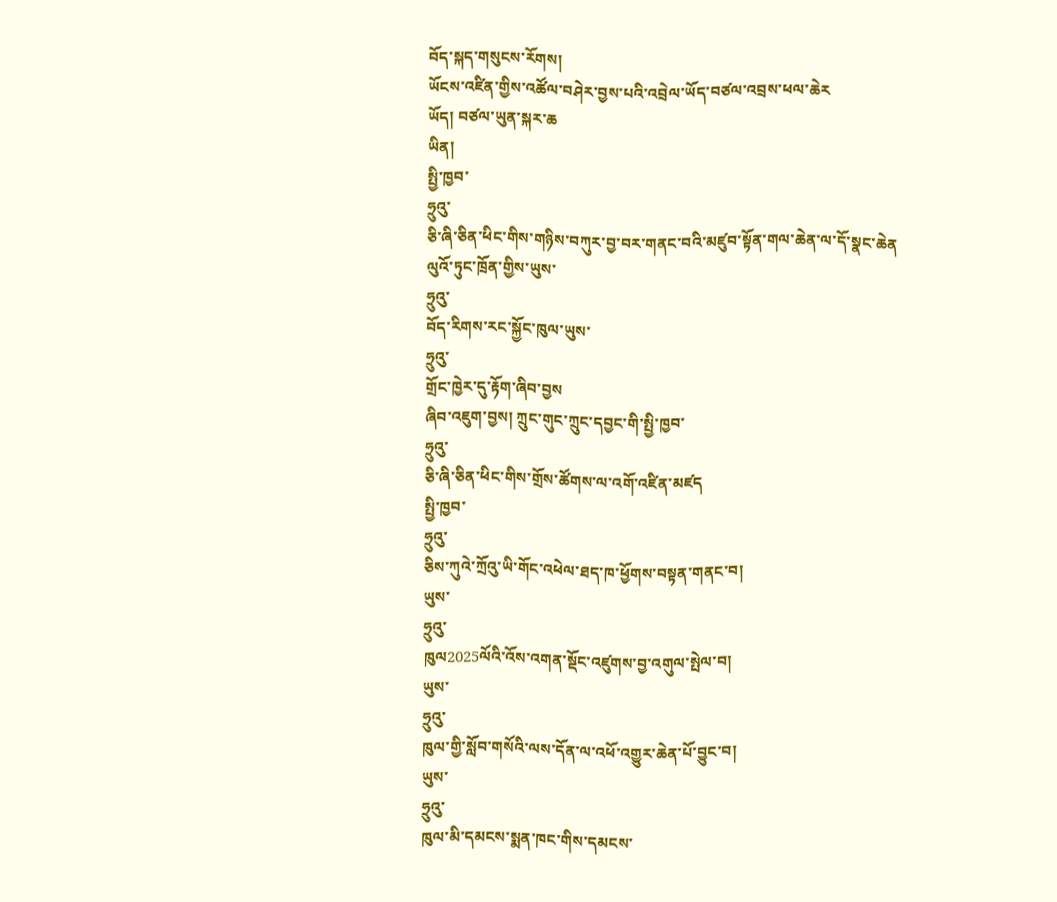བོད་སྐད་གསུངས་རོགས།
ཡོངས་འཛིན་གྱིས་འཚོལ་བཤེར་བྱས་པའི་འབྲེལ་ཡོད་བཙལ་འབྲས་ཕལ་ཆེར
ཡོད། བཙལ་ཡུན་སྐར་ཆ
ཡིན།
སྤྱི་ཁྱབ་
ཧྲུའུ་
ཅི་ཞི་ཅིན་ཕིང་གིས་གཉིས་བཀུར་བྱ་བར་གནང་བའི་མཛུབ་སྟོན་གལ་ཆེན་ལ་དོ་སྣང་ཆེན
ལུའོ་ཏུང་ཁྲོན་གྱིས་ཡུས་
ཧྲུའུ་
བོད་རིགས་རང་སྐྱོང་ཁུལ་ཡུས་
ཧྲུའུ་
གྲོང་ཁྱེར་དུ་རྟོག་ཞིབ་བྱས
ཞིབ་འཇུག་བྱས། ཀྲུང་གུང་ཀྲུང་དབྱང་གི་སྤྱི་ཁྱབ་
ཧྲུའུ་
ཅི་ཞི་ཅིན་ཕིང་གིས་གྲོས་ཚོགས་ལ་འགོ་འཛིན་མཛད
སྤྱི་ཁྱབ་
ཧྲུའུ་
ཅིས་ཀུའེ་ཀྲོའུ་ཡི་གོང་འཕེལ་ཐད་ཁ་ཕྱོགས་བསྟན་གནང་བ།
ཡུས་
ཧྲུའུ་
ཁུལ2025ལོའི་འོས་འགན་སྡོང་འཛུགས་བྱ་འགུལ་སྤེལ་བ།
ཡུས་
ཧྲུའུ་
ཁུལ་གྱི་སློབ་གསོའི་ལས་དོན་ལ་འཕོ་འགྱུར་ཆེན་པོ་བྱུང་བ།
ཡུས་
ཧྲུའུ་
ཁུལ་མི་དམངས་སྨན་ཁང་གིས་དམངས་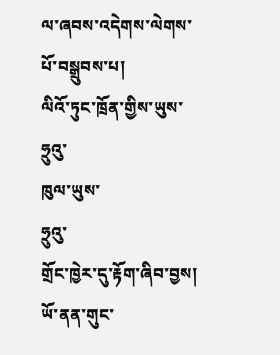ལ་ཞབས་འདེགས་ལེགས་པོ་བསྒྲུབས་པ།
ལིའོ་ཏུང་ཁྲོན་གྱིས་ཡུས་
ཧྲུའུ་
ཁུལ་ཡུས་
ཧྲུའུ་
གྲོང་ཁྱེར་དུ་རྟོག་ཞིབ་བྱས།
ཡོ་ནན་གུང་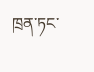ཁྲན་ཏང་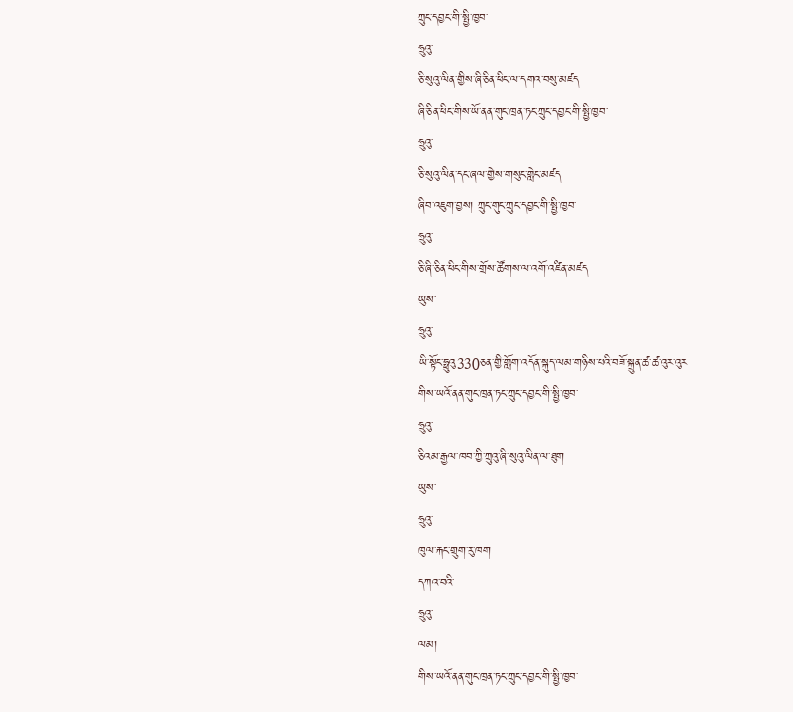ཀྲུང་དབྱང་གི་སྤྱི་ཁྱབ་
ཧྲུའུ་
ཅི་སུའུ་ལིན་གྱིས་ཞི་ཅིན་ཕིང་ལ་དགའ་བསུ་མཛད
ཞི་ཅིན་ཕིང་གིས་ཡོ་ནན་གུང་ཁྲན་ཏང་ཀྲུང་དབྱང་གི་སྤྱི་ཁྱབ་
ཧྲུའུ་
ཅི་སུའུ་ལིན་དང་ཞལ་གྱེས་གསུང་གླེང་མཛད
ཞིབ་འཇུག་བྱས། ཀྲུང་གུང་ཀྲུང་དབྱང་གི་སྤྱི་ཁྱབ་
ཧྲུའུ་
ཅི་ཞི་ཅིན་ཕིང་གིས་གྲོས་ཚོགས་ལ་འགོ་འཛིན་མཛད
ཡུས་
ཧྲུའུ་
ཡི་སྟོང་ཧྥུའུ330ཅན་གྱི་གློག་འདོན་སྐུད་ལམ་གཉིས་པའི་བཟོ་སྐྲུན་ཚ་ཚ་འུར་འུར
གིས་ཡའོ་ནན་གུང་ཁྲན་ཏང་ཀྲུང་དབྱང་གི་སྤྱི་ཁྱབ་
ཧྲུའུ་
ཅིའམ་རྒྱལ་ཁབ་ཀྱི་ཀྲུའུ་ཞི་སུའུ་ལིན་ལ་ཐུག
ཡུས་
ཧྲུའུ་
ཁུལ་རྐང་གྲུག་རུ་ཁག
དཀའ་བའི་
ཧྲུའུ་
ལམ།
གིས་ཡའོ་ནན་གུང་ཁྲན་ཏང་ཀྲུང་དབྱང་གི་སྤྱི་ཁྱབ་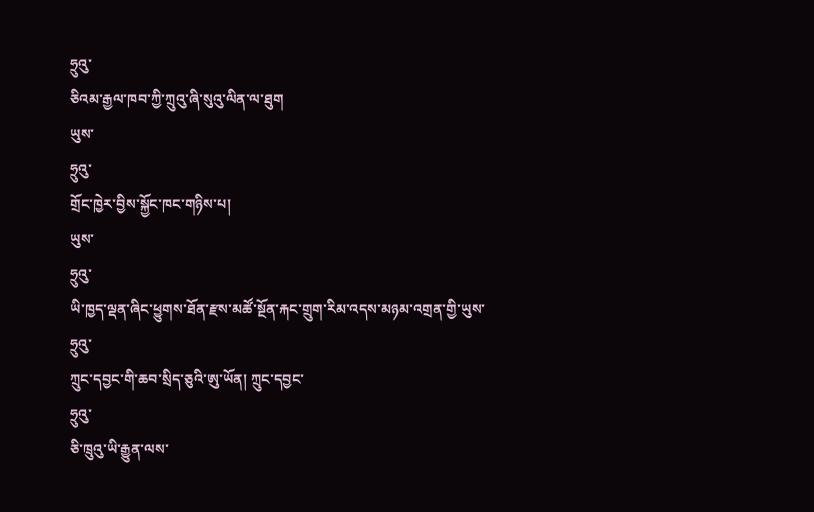ཧྲུའུ་
ཅིའམ་རྒྱལ་ཁབ་ཀྱི་ཀྲུའུ་ཞི་སུའུ་ལིན་ལ་ཐུག
ཡུས་
ཧྲུའུ་
གྲོང་ཁྱེར་བྱིས་སྐྱོང་ཁང་གཉིས་པ།
ཡུས་
ཧྲུའུ་
ཡི་ཁྱད་ལྡན་ཞིང་ཕྱུགས་ཐོན་རྫས་མཚོ་སྔོན་རྐང་གྲུག་རིམ་འདས་མཉམ་འགྲན་གྱི་ཡུས་
ཧྲུའུ་
ཀྲུང་དབྱང་གི་ཆབ་སྲིད་ཅུའི་ཨུ་ཡོན། ཀྲུང་དབྱང་
ཧྲུའུ་
ཅི་ཁྲུའུ་ཡི་རྒྱུན་ལས་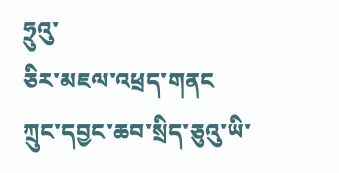ཧྲུའུ་
ཅིར་མཇལ་འཕྲད་གནང
ཀྲུང་དབྱང་ཆབ་སྲིད་ཅུའུ་ཡི་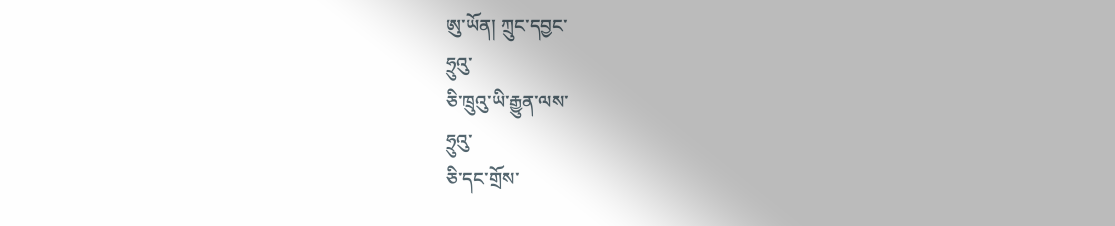ཨུ་ཡོན། ཀྲུང་དབྱང་
ཧྲུའུ་
ཅི་ཁྲུའུ་ཡི་རྒྱུན་ལས་
ཧྲུའུ་
ཅི་དང་གྲོས་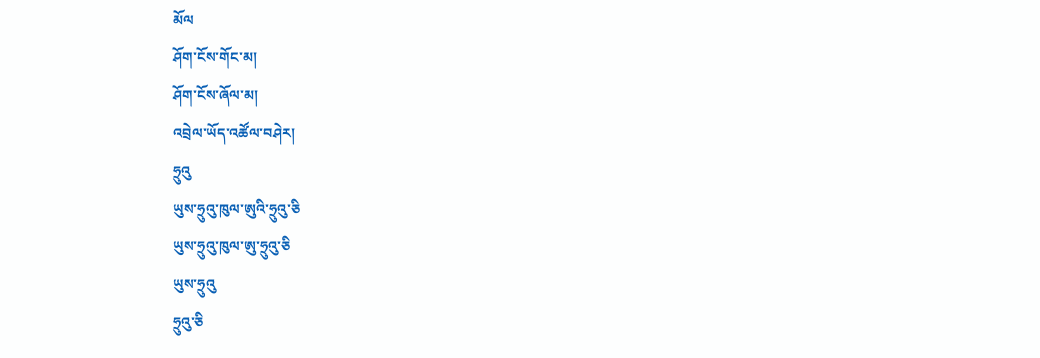མོལ
ཤོག་ངོས་གོང་མ།
ཤོག་ངོས་ཞོལ་མ།
འབྲེལ་ཡོད་འཚོལ་བཤེར།
ཧྲུའུ
ཡུས་ཧྲུའུ་ཁུལ་ཨུའི་ཧྲུའུ་ཅི
ཡུས་ཧྲུའུ་ཁུལ་ཨུ་ཧྲུའུ་ཅི
ཡུས་ཧྲུའུ
ཧྲུའུ་ཅི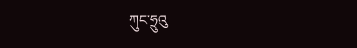ཀུང་ཧྲུའུ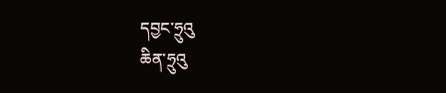དབྱང་ཧྲུའུ
ཆིན་ཧྲུའུ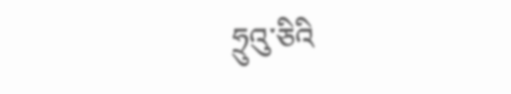ཧྲུའུ་ཅིའི